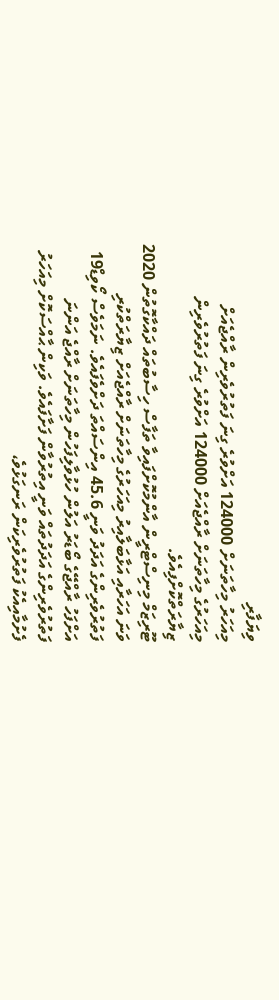ވިޔަފާރި
މިއަހަރު މިހާތަނަށް 124000 އަށްވުރެ ގިނަ ފަތުރުވެރިން ރާއްޖެއަށް
މިއަހަރުގެ މިހާތަނަށް ރާއްޖެއަށް 124000 އަށްވުރެ ގިނަ ފަތުރުވެރިން ޒިޔާރަތްކޮށްފިއެވެ.
ޓޫރިޒަމް މިނިސްޓްރީން އާންމުކޮށްފައިވާ ތަފާސް ހިސާބުތައް ދައްކާގޮތުން 2020 ވަނަ އަހަރާއި އަޅާބަލާއިރު މިއަހަރުގެ މިހާތަނަށް ރާއްޖެއަށް ޒިޔާރަތްކުރި ފަތުރުވެރިންގެ އަދަދު ވަނީ 45.6 އިންސައްތަ ދަށްވެފައެވެ. ނަމަވެސް ކޯވިޑް19 އަށްފަހު ރާއްޖޭގެ ބޯޑަރު އަލުން ހުޅުވާލިފަހުން މިހާތަނަށް ރާއްޖެ އަންނަ ފަތުރުވެރިންގެ އަދަދުތައް ވަނީ އިތުރުވާން ފަށާފައެވެ. ވަކިން ޙާއްސަކޮށް މިއަހަރު ފެށުމާއިއެކު ފަތުރުވެރިކަން ރަނގަޅުވެ،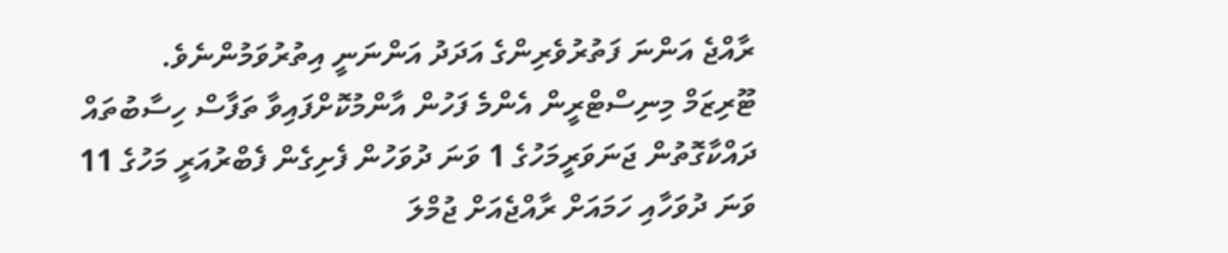ރާއްޖެ އަންނަ ފަތުރުވެރިންގެ އަދަދު އަންނަނީ އިތުރުވަމުންނެވެ.
ޓޫރިޒަމް މިނިސްޓްރީން އެންމެ ފަހުން އާންމުކޮށްފައިވާ ތަފާސް ހިސާބުތައް ދައްކާގޮތުން ޖަނަވަރީމަހުގެ 1 ވަނަ ދުވަހުން ފެށިގެން ފެބްރުއަރީ މަހުގެ 11 ވަނަ ދުވަހާއި ހަމައަށް ރާއްޖެއަށް ޖުމްލަ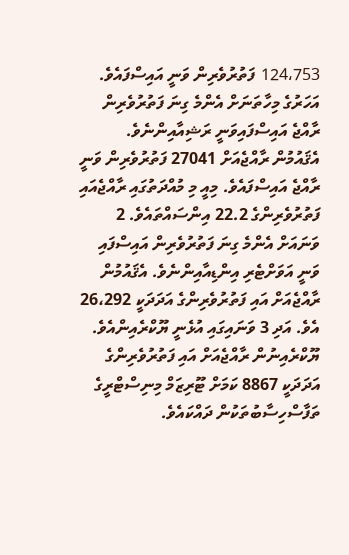124،753 ފަތުރުވެރިން ވަނީ އައިސްފައެވެ.
އަހަރުގެ މިހާތަނަށް އެންމެ ގިނަ ފަތުރުވެރިން ރާއްޖެ އައިސްފައިވަނީ ރަޝިއާއިންނެވެ. އެޤައުމުން ރާއްޖެއަށް 27041 ފަތުރުވެރިން ވަނީ ރާއްޖެ އައިސްފައެވެ. މިއީ މި މުއްދަތުގައި ރާއްޖެއައި ފަތުރުވެރިންގެ 22.2 އިންސައްތައެވެ. 2 ވަނައަށް އެންމެ ގިނަ ފަތުރުވެރިން އައިސްފައި ވަނީ އަވަށްޓެރި އިންޑިއާއިންނެވެ. އެޤައުމުން ރާއްޖެއަށް އައި ފަތުރުވެރިންގެ އަދަދަކީ 26،292 އެވެ. އަދި 3 ވަނައިގައި އުޅެނީ ޔޫކްރެއިންއެވެ. ޔޫކްރެއިނުން ރާއްޖެއަށް އައި ފަތުރުވެރިންގެ އަދަދަކީ 8867 ކަމަށް ޓޫރިޒަމް މިނިސްޓްރީގެ ތަފާސްހިސާބުތަކުން ދައްކައެވެ.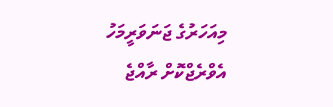މިއަހަރުގެ ޖަނަވަރީމަހު އެވްރެޖްކޮށް ރާއްޖެ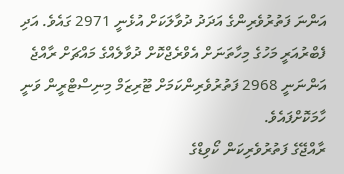އަންނަ ފަތުރުވެރިންގެ އަދަދު ދުވާލަކަށް އުޅެނީ 2971 ގައެވެ. އަދި ފެބްރުއަރީ މަހުގެ މިހާތަނަށް އެވްރެޖްކޮށް ދުވާލެއްގެ މައްޗަށް ރާއްޖެ އަންނަނީ 2968 ފަތުރުވެރިންކަމަށް ޓޫރިޒަމް މިނިސްޓްރީން ވަނީ ހާމަކޮށްފައެވެ.
ރާއްޖޭގެ ފަތުރުވެރިކަން ކޯވިޑްގެ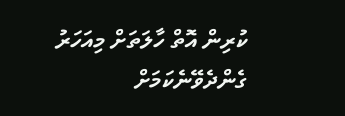ކުރިން އޮތް ހާލަތަށް މިއަހަރު ގެންދެވޭނެކަމަށް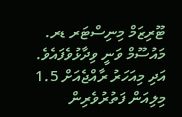ޓޫރިޒަމް މިނިސްޓަރ ޑރ. މައުސޫމް ވަނީ ވިދާޅުވެފައެވެ. އަދި މިއަހަރު ރާއްޖެއަށް 1.5 މިލިއަން ފަތުރުވެރިން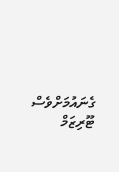ގެނައުމަށްވެސް ޓޫރިޒަމް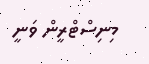މިނިސްޓްރީން ވަނީ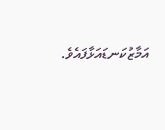އަމާޒުކަނޑައަޅާފައެވެ.